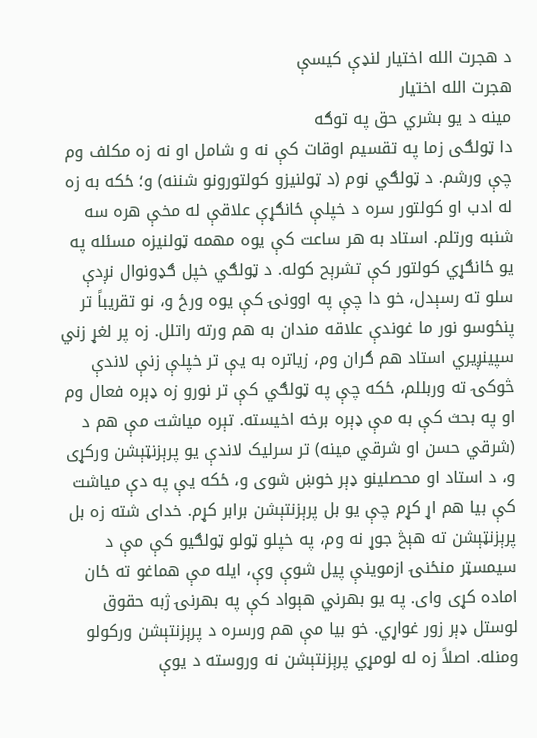د هجرت الله اختیار لنډې کیسې
هجرت الله اختیار
مينه د يو بشري حق په توګه
دا ټولګى زما په تقسيم اوقات کې نه و شامل او نه زه مکلف وم چې ورشم. د ټولګي نوم (د ټولنيزو کولتورونو شننه) و؛ ځکه به زه له ادب او کولتور سره د خپلې ځانګړې علاقې له مخې هره سه شنبه ورتلم. استاد به هر ساعت کې يوه مهمه ټولنيزه مسئله په يو ځانګړي کولتور کې تشرېح کوله. د ټولګي خپل ګډونوال نږدې سلو ته رسېدل، خو دا چې په اوونۍ کې يوه ورځ و، نو تقريباً تر پنځوسو نور ما غوندې علاقه مندان به هم ورته راتلل. زه پر لغړ زني سپينږيري استاد هم ګران وم، زياتره به يې تر خپلې زنې لاندې څوکۍ ته وربللم، ځکه چې په ټولګي کې تر نورو زه ډېره فعال وم او په بحث کې به مې ډېره برخه اخيسته. تېره مياشت مې هم د (شرقي حسن او شرقي مينه) تر سرليک لاندې يو پرېزنټېشن ورکړى و، د استاد او محصلينو ډېر خوښ شوى و، ځکه يې په دې مياشت کې بيا هم اړ کړم چې يو بل پرېزنتېشن برابر کړم. خداى شته زه بل پرېزنټېشن ته هېڅ جوړ نه وم، په خپلو ټولو ټولګيو کې مې د سيمسټر منځنۍ ازموينې پيل شوې وې، ايله مې هماغو ته ځان اماده کړى واى. په يو بهرني هېواد کې په بهرنۍ ژبه حقوق لوستل ډېر زور غواړي. خو بيا مې هم ورسره د پرېزنتېشن ورکولو ومنله. اصلاً زه له لومړي پرېزنتېشن نه وروسته د يوې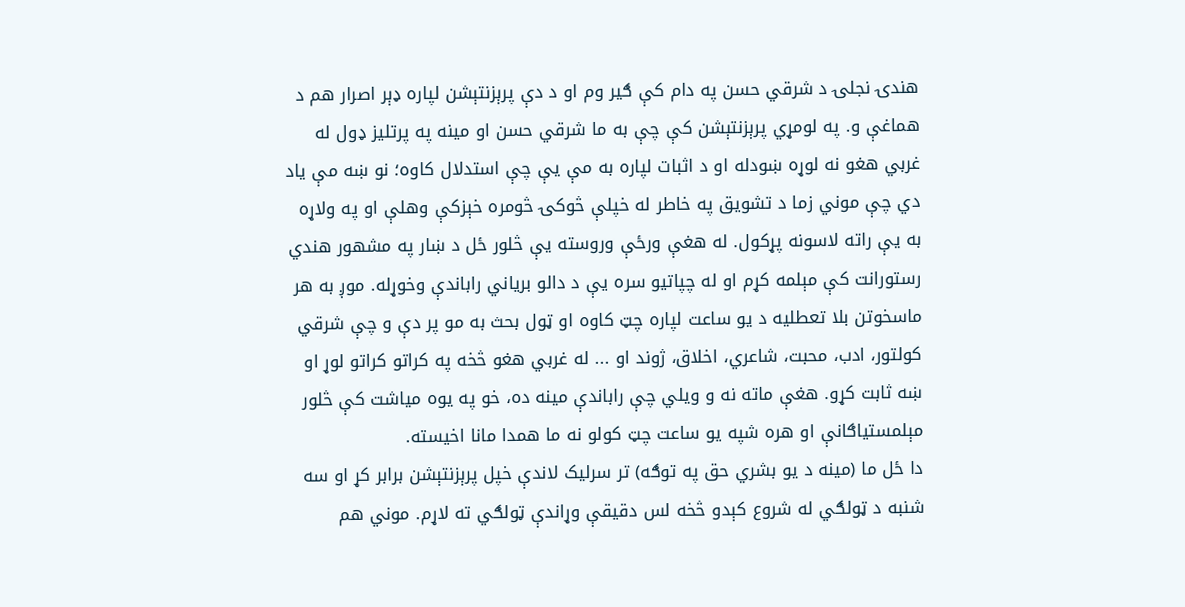هندۍ نجلۍ د شرقي حسن په دام کې ګير وم او د دې پرېزنتېشن لپاره ډېر اصرار هم د هماغې و. په لومړي پرېزنتېشن کې چې به ما شرقي حسن او مينه په پرتليز ډول له غربي هغو نه لوړه ښودله او د اثبات لپاره به مې يې چې استدلال کاوه؛ نو ښه مې ياد دي چې موني زما د تشويق په خاطر له خپلې څوکۍ څومره خېزکې وهلې او په ولاړه به يې راته لاسونه پړکول. له هغې ورځې وروسته يې څلور ځل د ښار په مشهور هندي رستورانت کې مېلمه کړم او له چپاتيو سره يې د دالو برياني راباندې وخوړله. موږ به هر ماسخوتن بلا تعطليه د يو ساعت لپاره چټ کاوه او ټول بحث به مو پر دې و چې شرقي کولتور، ادب، محبت، شاعري، اخلاق، ژوند او ... له غربي هغو څخه په کراتو کراتو لوړ او ښه ثابت کړو. هغې ماته نه و ويلي چې راباندې مينه ده، خو په يوه مياشت کې څلور مېلمستياګانې او هره شپه يو ساعت چټ کولو نه ما همدا مانا اخيسته.
دا ځل ما (مينه د يو بشري حق په توګه) تر سرليک لاندې خپل پرېزنتېشن برابر کړ او سه شنبه د ټولګي له شروع کېدو څخه لس دقيقې وړاندې ټولګي ته لاړم. موني هم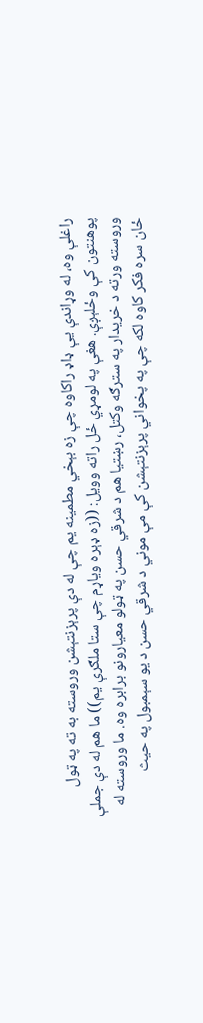راغلې وه، له وړاندې يې ډاډ راکاوه چې زه بېخي مطمينه يم چې له دې پرېزنتېشن وروسته به ته په ټول پوهنتون کې وځلېږې. هغې په لومړي ځل راته وويل: ((زه ډېره وياړم چې ستا ملګرې يم)) ما هم له دې جملې وروسته ورته د خريدار په سترګه وکتل، رښتيا هم د شرقي حسن په ټولو معيارونو برابره وه. ما وروسته له ځان سره فکر کاوه لکه چې په پخواني پرېزنتېشن کې مې موني د شرقي حسن د يو سېمبول په حيث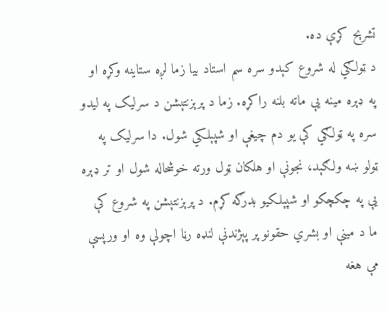تشرېح کړې ده.
د ټولګي له شروع کېدو سره سم استاد بيا زما لږه ستاينه وکړه او په ډېره مينه يې ماته بلنه راکړه. زما د پرېزنتېشن د سرليک په ليدو سره په ټولګي کې يو دم چيغې او شپېلکي شول. دا سرليک په ټولو ښه ولګېد، نجونې او هلکان ټول ورته خوشحاله شول او تر ډېره يې په چکچکو او شپېلکيو بدرګه کړم. د پرېزنتېشن په شروع کې ما د مينې او بشري حقونو پر پېژندنې لنډه رڼا اچولې وه او ورپسې مې هغه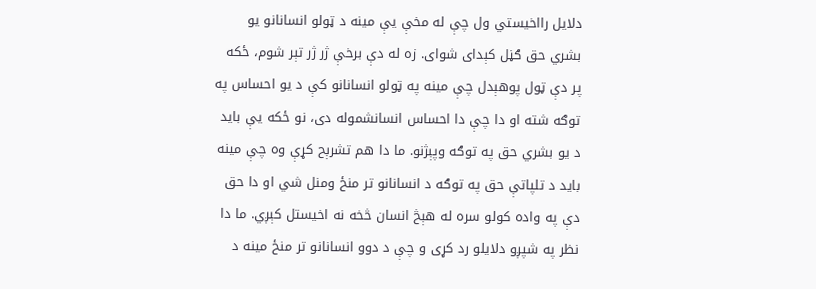دلايل رااخيستي ول چې له مخې يې مينه د ټولو انسانانو يو بشري حق ګڼل کېداى شواى. زه له دې برخې ژر ژر تېر شوم، ځکه پر دې ټول پوهېدل چې مينه په ټولو انسانانو کې د يو احساس په توګه شته او دا چې دا احساس انسانشموله دى، نو ځکه يې بايد د يو بشري حق په توګه وپېژنو. ما دا هم تشرېح کړې وه چې مينه بايد د تلپاتې حق په توګه د انسانانو تر منځ ومنل شي او دا حق دې په واده کولو سره له هېڅ انسان څخه نه اخيستل کېږي. ما دا نظر په شپږو دلايلو رد کړى و چې د دوو انسانانو تر منځ مينه د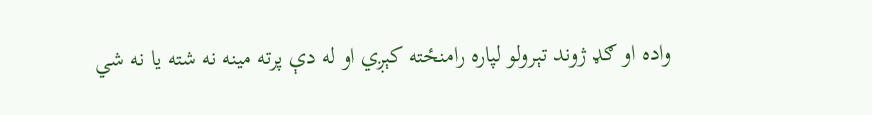واده او ګډ ژوند تېرولو لپاره رامنځته کېږي او له دې پرته مينه نه شته يا نه شي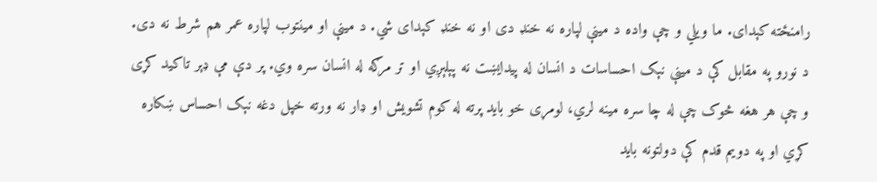رامنځته کېداى. ما ويلي و چې واده د مينې لپاره نه خنډ دى او نه خنډ کېداى شي. د مينې او مينتوب لپاره عمر هم شرط نه دى. د نورو په مقابل کې د مينې نېک احساسات د انسان له پيدايښت نه پېلېږي او تر مرګه له انسان سره وي. پر دې مې ډېر تاکيد کړى و چې هر هغه څوک چې له چا سره مينه لري، لومړى خو بايد پرته له کوم تشويش او ډار نه ورته خپل دغه نېک احساس ښکاره کړي او په دويم قدم کې دولتونه بايد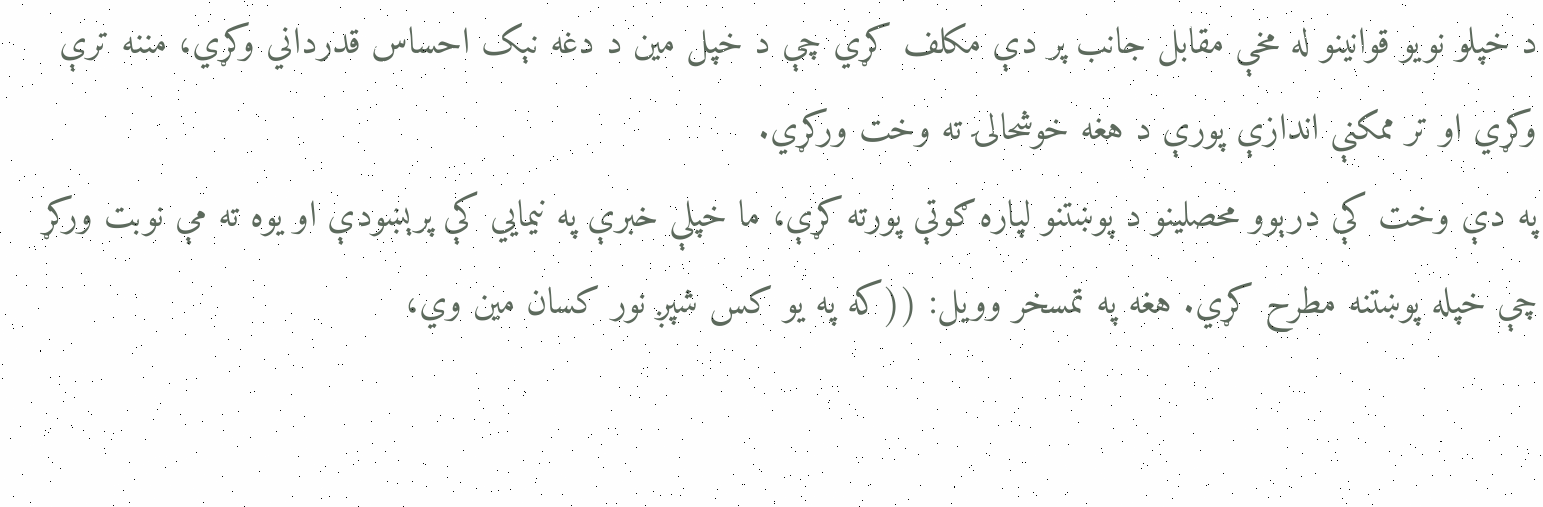د خپلو نويو قوانينو له مخې مقابل جانب پر دې مکلف کړي چې د خپل مين د دغه نېک احساس قدرداني وکړي، مننه ترې وکړي او تر ممکنې اندازې پورې د هغه خوشحالۍ ته وخت ورکړي.
په دې وخت کې درېوو محصلينو د پوښتنو لپاره ګوتې پورته کړې، ما خپلې خبرې په نيمايي کې پرېښودې او يوه ته مې نوبت ورکړ چې خپله پوښتنه مطرح کړي. هغه په تمسخر وويل: ((که په يو کس شپږ نور کسان مين وي،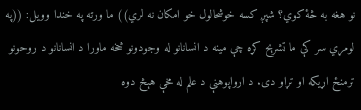نو هغه به څۀ کوي؟ شپږ کسه خوشحالول خو امکان نه لري)) ما ورته په خندا وويل: ((په لومړي سر کې ما تشرېح کړه چې مينه د انسانانو له وجودونو څخه ماورا د انسانانو د روحونو ترمنځ اړيکه او تړاو دى. د ارواپوهنې د علم له مخې هېڅ دوه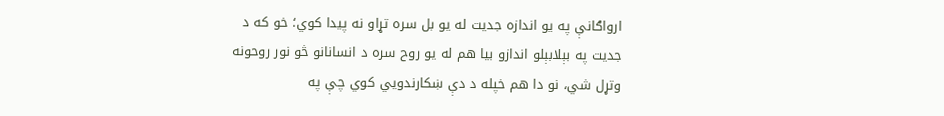ارواګانې په يو اندازه جديت له يو بل سره تړاو نه پيدا کوي؛ خو که د جديت په بېلابېلو اندازو بيا هم له يو روح سره د انسانانو څو نور روحونه وتړل شي، نو دا هم خپله د دې ښکارندويي کوي چې په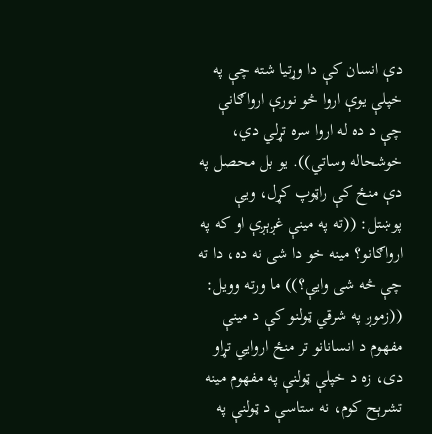دې انسان کې دا وړتيا شته چې په خپلې يوې اروا څو نورې ارواګانې چې د ده له اروا سره تړلي دي، خوشحاله وساتي)). يو بل محصل په دې منځ کې راټوپ کړل، ويې پوښتل: ((ته په مينې غږېږې او که په ارواګانو؟ مينه خو دا شى نه ده، دا ته چې څه شى وايې؟)) ما ورته وويل: ((زموږ په شرقي ټولنو کې د مينې مفهوم د انسانانو تر منځ اروايي تړاو دى، زه د خپلې ټولنې په مفهوم مينه تشرېح کوم، نه ستاسې د ټولنې په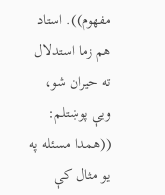مفهوم)). استاد هم زما استدلال ته حيران شو، ويې پوښتلم: ((همدا مسئله په يو مثال کې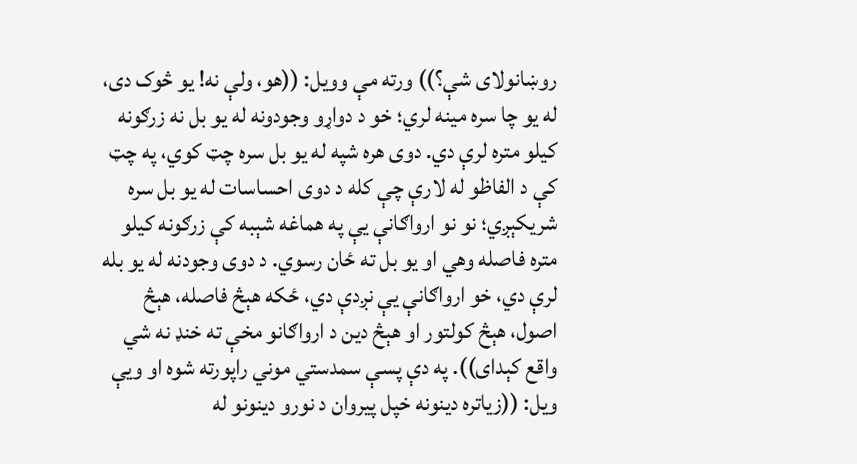روښانولاى شې؟)) ورته مې وويل: ((هو، ولې نه! يو څوک دى، له يو چا سره مينه لري؛ خو د دواړو وجودونه له يو بل نه زرګونه کيلو متره لرې دي. دوى هره شپه له يو بل سره چټ کوي، په چټ کې د الفاظو له لارې چې کله د دوى احساسات له يو بل سره شريکېږي؛ نو نو ارواګانې يې په هماغه شېبه کې زرګونه کيلو متره فاصله وهي او يو بل ته ځان رسوي. د دوى وجودنه له يو بله لرې دي، خو ارواګانې يې نږدې دي، ځکه هېڅ فاصله، هېڅ اصول، هېڅ کولتور او هېڅ دين د ارواګانو مخې ته خنډ نه شي واقع کېداى)). په دې پسې سمدستي موني راپورته شوه او ويې ويل: ((زياتره دينونه خپل پيروان د نورو دينونو له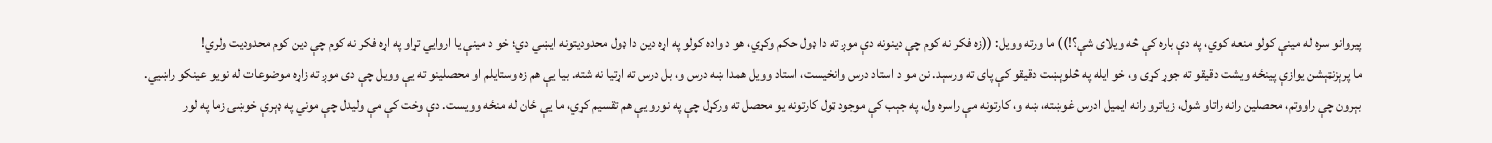پيروانو سره له مينې کولو منعه کوي، په دې باره کې څه ويلاى شې؟!)) ما ورته وويل: ((زه فکر نه کوم چې دينونه دې موږ ته دا ډول حکم وکړي، هو د واده کولو په اړه دين دا ډول محدوديتونه ايښي دي؛ خو د مينې يا اروايي تړاو په اړه فکر نه کوم چې دين کوم محدوديت ولري!
ما پرېزنټېشن يوازې پينځه ويشت دقيقو ته جوړ کړى و، خو ايله په څلوېښت دقيقو کې پاى ته ورسېد. نن مو د استاد درس وانخيست، استاد وويل همدا ښه درس و، بل درس ته اړتيا نه شته. بيا يې هم زه وستايلم او محصلينو ته يې وويل چې دى موږ ته زاړه موضوعات له نويو عينکو راښيي.
بېرون چې راووتم، محصلين رانه راتاو شول، زياترو رانه ايميل ادرس غوښته، ښه و، کارتونه مې راسره ول، په جېب کې موجود ټول کارتونه يو محصل ته ورکړل چې په نورو يې هم تقسيم کړي، ما يې ځان له منځه وويست. دې وخت کې مې وليدل چې موني په ډېرې خوښۍ زما په لور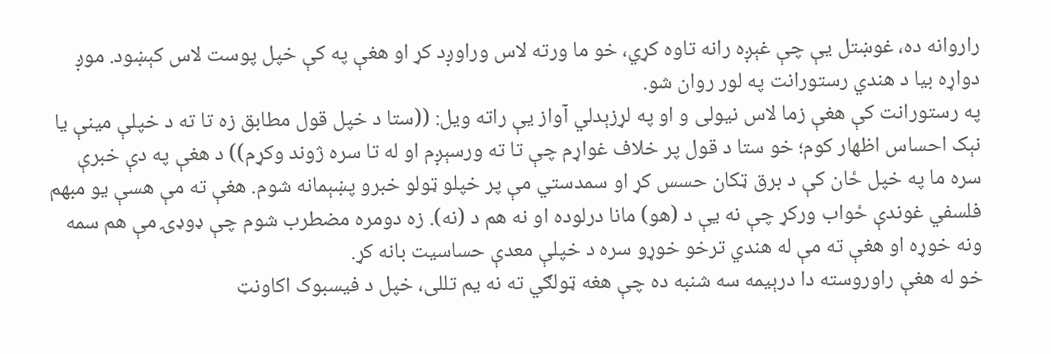راروانه ده، غوښتل يې چې غېږه رانه تاوه کړي، خو ما ورته لاس وراوږد کړ او هغې په کې خپل پوست لاس کېښود. موږ دواړه بيا د هندي رستورانت په لور روان شو.
په رستورانت کې هغې زما لاس نيولى و او په لړزېدلي آواز يې راته ويل: ((ستا د خپل قول مطابق زه تا ته د خپلې مينې يا نېک احساس اظهار کوم؛ خو ستا د قول پر خلاف غواړم چې تا ته ورسېږم او له تا سره ژوند وکړم)) د هغې په دې خبرې سره ما په خپل ځان کې د برق ټکان حسس کړ او سمدستي مې پر خپلو ټولو خبرو پښېمانه شوم. هغې ته مې هسې يو مبهم فلسفي غوندې ځواب ورکړ چې نه يې د (هو) مانا درلوده او نه هم د (نه). زه دومره مضطرب شوم چې ډوډۍ مې هم سمه ونه خوړه او هغې ته مې له هندي ترخو خوړو سره د خپلې معدې حساسيت بانه کړ.
خو له هغې راوروسته دا درېيمه سه شنبه ده چې هغه ټولګي ته نه يم تللى، خپل د فيسبوک اکاونټ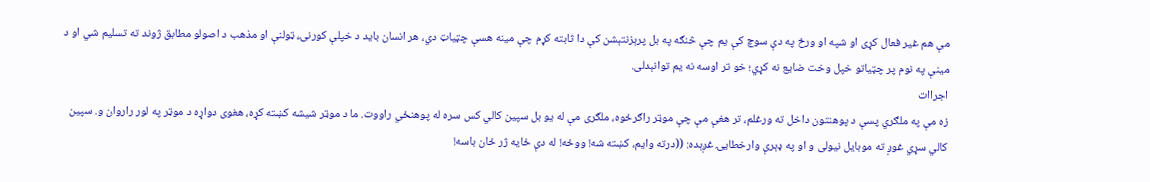مې هم غير فعال کړى او شپه او ورځ په دې سوچ کې يم چې څنګه په بل پرېزنتېشن کې دا ثابته کړم چې مينه هسې چټياټ دي، هر انسان بايد د خپلې کورنۍ، ټولنې او مذهب د اصولو مطابق ژوند ته تسليم شي او د مينې په نوم پر چټياتو خپل وخت ضايع نه کړي؛ خو تر اوسه نه يم توانېدلى.
اجراات
زه مې په ملګري پسې د پوهنتون داخل ته ورغلم، تر هغې مې چې موټر راګرځوه، ملګرى مې له يو بل سپين کالي کس سره له پوهنځي راووت. ما د موټر شيشه کښته کړه، هغوى دواړه د موټر په لور راروان و. سپين کالي سړي غوږ ته موبايل نيولى و او په ډېرې وارخطايۍ غږېده: ((درته وايم، کښته شه! ووځه! له دې ځايه ژر ځان باسه!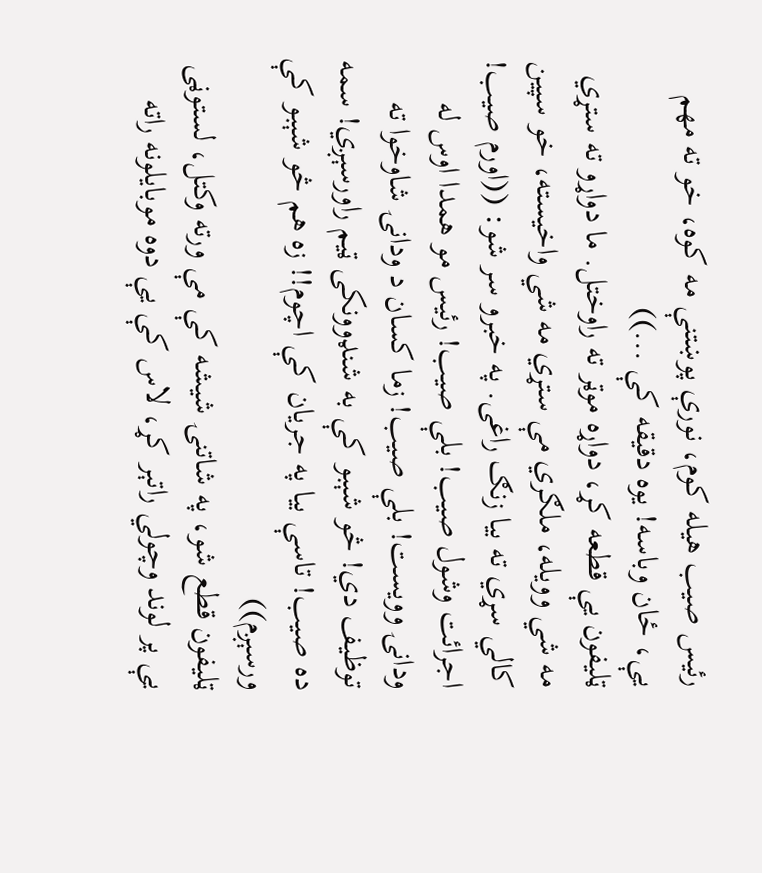رئيس صيب هيله کوم، نورې پوښتنې مه کوه، خو ته مهم يې، ځان وباسه! يوه دقيقه کې ...))
ټليفون يې قطعه کړ، دواړه موټر ته راوختل. ما دواړو ته ستړي مه شي وويله، ملګري مې ستړي مه شي واخيسته، خو سپين کالي سړي ته بيا زنګ راغى. په خبرو سر شو: ((اورم صيب! اجرائت وشول صيب! بلې صيب! رئيس مو همدا اوس له ودانۍ وويست! بلې صيب! زما کسان د ودانۍ شاوخوا ته توظيف دي! څو شېبو کې به شنډوونکى ټيم راورسېږي! سمه ده صيب! تاسې بيا په جريان کې اچوم!! زه هم څو شېبو کې ورسېږم))
ټليفون قطع شو، په شاتنۍ شيشه کې مې ورته وکتل، لستوڼى يې پر لوند وچولي راتېر کړ، لاس کې يې دوه موبايلونه راته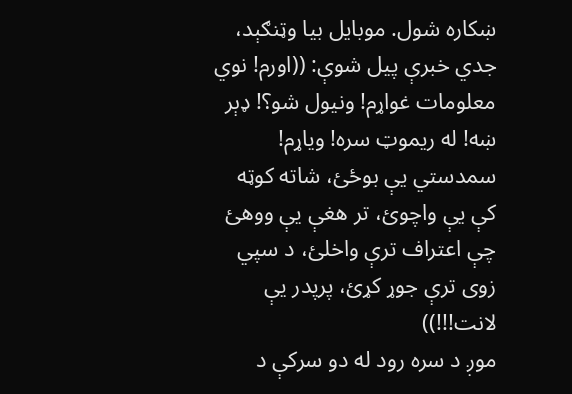ښکاره شول. موبايل بيا وټنګېد، جدي خبرې پيل شوې: ((اورم! نوي معلومات غواړم! ونيول شو؟! ډېر ښه! له ريموټ سره! وياړم! سمدستي يې بوځئ، شاته کوټه کې يې واچوئ، تر هغې يې ووهئ چې اعتراف ترې واخلئ، د سپي زوى ترې جوړ کړئ، پرپدر يې لانت!!!))
موږ د سره رود له دو سرکې د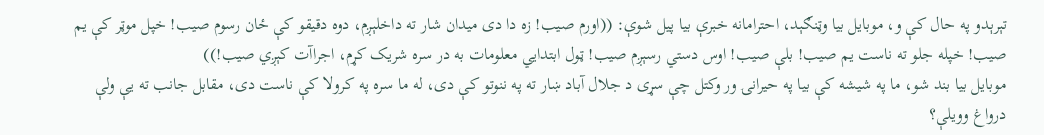تېرېدو په حال کې و، موبايل بيا وټنګېد، احترامانه خبرې بيا پيل شوې: ((اورم صيب! زه دا دى ميدان شار ته داخلېږم، دوه دقيقو کې ځان رسوم صيب! خپل موټر کې يم صيب! خپله جلو ته ناست يم صيب! بلې صيب! اوس دستي رسېږم صيب! ټول ابتدايي معلومات به در سره شريک کړم، اجراآت کېږي صيب!))
موبايل بيا بند شو، ما په شيشه کې بيا په حيرانۍ ور وکتل چې سړى د جلال آباد ښار ته په ننوتو کې دى، له ما سره په کرولا کې ناست دى، مقابل جانب ته يې ولې درواغ وويلې؟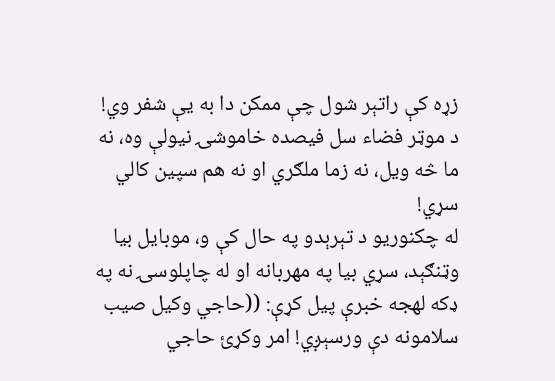زړه کې راتېر شول چې ممکن دا به يې شفر وي!
د موټر فضاء سل فيصده خاموشۍ نيولې وه، نه ما څه ويل، نه زما ملګري او نه هم سپين کالي سړي!
له چکنوريو د تېرېدو په حال کې و، موبايل بيا وټنګېد، سړي بيا په مهربانه او له چاپلوسۍ نه په ډکه لهجه خبرې پيل کړې: ((حاجي وکيل صيب سلامونه دې ورسېږي! امر وکړئ حاجي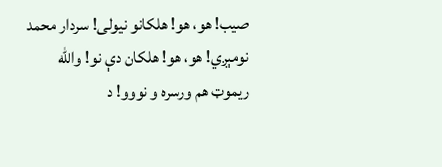صيب! هو، هو! هلکانو نيولى! سردار محمد نومېږي! هو، هو! هلکان دې نو! والله ريموټ هم ورسره و نووو! د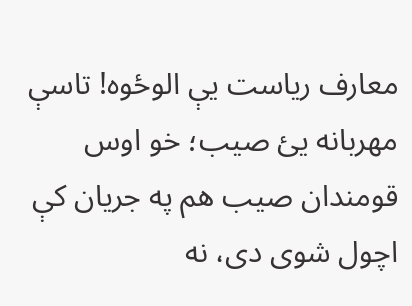معارف رياست يې الوځوه! تاسې مهربانه يئ صيب؛ خو اوس قومندان صيب هم په جريان کې اچول شوى دى، نه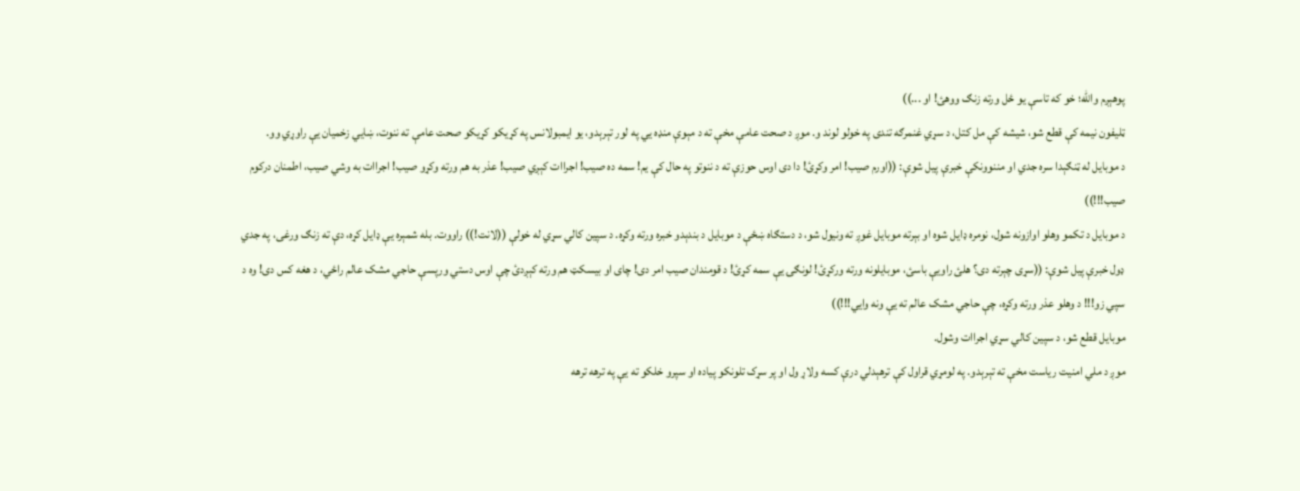پوهېږم والله؛ خو که تاسې يو ځل ورته زنګ ووهئ! او ...))
ټليفون نيمه کې قطع شو، شيشه کې مل کتل، د سړي غنمرګه تندى په خولو لوند و. موږ د صحت عامې مخې ته د مېوې منډه يي په لور تېرېدو، يو ايمبولانس په کړيکو کړيکو صحت عامې ته ننوت، ښايي زخميان يې راوړي وو.
د موبايل له ټنګېدا سره جدي او مننوونکې خبرې پيل شوې: ((اورم صيب! امر وکړئ! دا دى اوس حوزې ته د ننوتو په حال کې يم! سمه ده صيب! اجراات کېږي صيب! عذر به هم ورته وکړو صيب! اجراات به وشي صيب، اطمنان درکوم صيب!!!))
د موبايل د تکمو وهلو اوازونه شول، نومره ډايل شوه او بېرته موبايل غوږ ته ونيول شو، د دستګاه ښځې د موبايل د بندېدو خبره ورته وکړه. د سپين کالي سړي له خولې ((لانت!)) راووت. بله شمېره يې ډايل کړه، دې ته زنګ ورغى، په جدي ډول خبرې پيل شوې: ((سړى چېرته دى؟ هلئ راويې باسئ، موبايلونه ورته ورکړئ! لونګۍ يې سمه کړئ! د قومندان صيب امر دى! چاى او بيسکټ هم ورته کېږدئ چې اوس دستي ورپسې حاجي مشک عالم راځي، د هغه کس دى! وه د سپي زو!!! د وهلو عذر ورته وکړه، چې حاجي مشک عالم ته يې ونه وايي!!!))
موبايل قطع شو، د سپين کالي سړي اجراات وشول.
موږ د ملي امنيت رياست مخې ته تېرېدو. په لومړي قراول کې ترهېدلي درې کسه ولاړ ول او پر سړک تلونکو پياده او سپرو خلکو ته يې په ترهه ترهه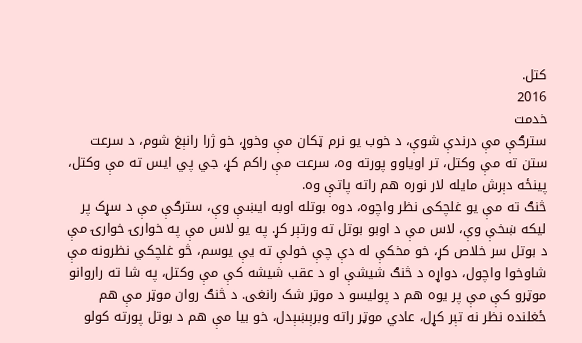کتل.
2016
خدمت
سترګې مې درندې شوې، د خوب یو نرم ټکان مې وخوړ، خو ژرا رانېغ شوم، د سرعت ستن ته مې وکتل، تر اویاوو پورته وه، سرعت مې راکم کړ، جي پي ایس ته مې وکتل، پینځه دېرش مایله لار نوره هم راته پاتې وه.
څنګ ته مې یو غلچکی نظر واچوه، دوه بوتله اوبه ایښې وې، سترګې مې د سړک پر لیکه ښخې وې، لاس مې د اوبو بوتل ته ورتېر کړ. په یو لاس مې په خوارۍ خوارۍ مې د بوتل سر خلاص کړ، خو مخکې له دې چې خولې ته یې یوسم، څو غلچکي نظرونه مې شاوخوا واچول، دواړه د څنګ شیشې او د عقب شیشه کې مې وکتل، په شا ته راروانو موټرو کې مې پر یوه هم د پولیسو د موټر شک رانغی. د څنګ روان موټر مې هم ځغلنده نظر نه تېر کړل، عادي موټر راته وبرېښېدل، خو بیا مې هم د بوتل پورته کولو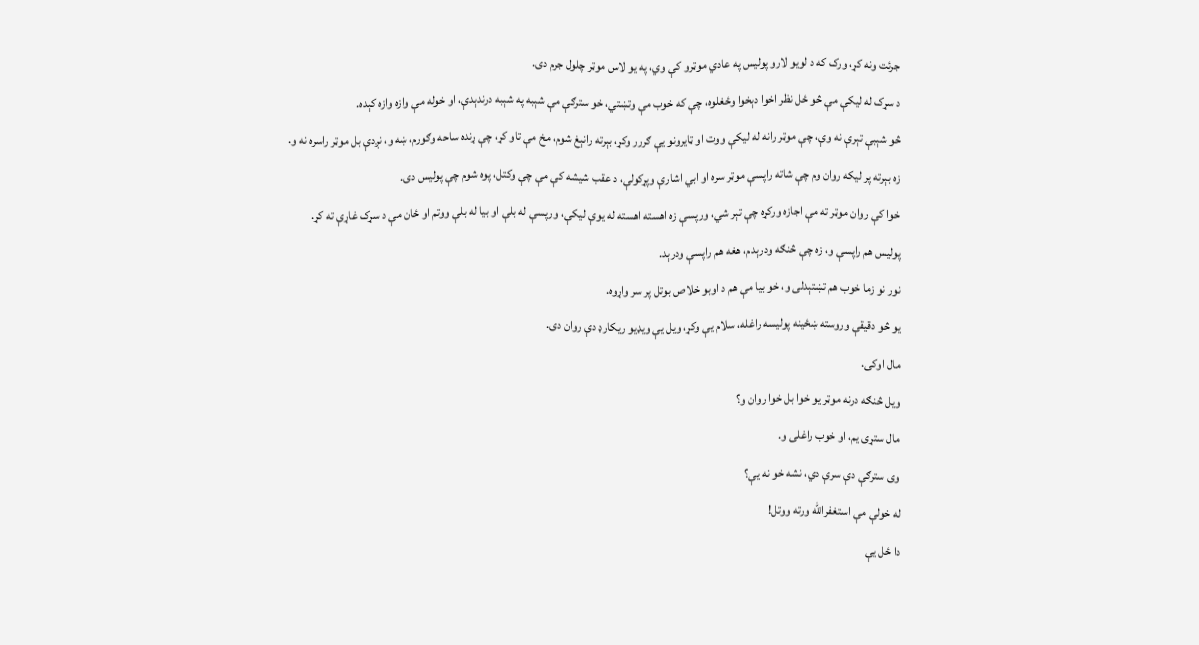جرئت ونه کړ، ورک که د لویو لارو پولیس په عادي موټرو کې وي، په یو لاس موټر چلول جرم دی.
د سړک له لیکې مې څو ځل نظر اخوا دېخوا وځغلوه، چې که خوب مې وتښتي، خو سترګې مې شېبه په شېبه درندېدې، او خوله مې وازه وازه کېده.
څو شېبې تېرې نه وې، چې موټر رانه له لیکې ووت او ټایرونو یې ګررر وکړ، بېرته رانېغ شوم، مخ مې تاو کړ، چې ړنده ساحه وګورم، ښه و، نږدې بل موټر راسره نه و.
زه بېرته پر لیکه روان وم چې شاته راپسې موټر سره او ابي اشارې وپړکولې، د عقب شیشه کې مې چې وکتل، پوه شوم چې پولیس دی.
خوا کې روان موټر ته مې اجازه ورکړه چې تېر شي، ورپسې زه اهسته اهسته له یوې لیکې، ورپسې له بلې او بیا له بلې ووتم او ځان مې د سړک غاړې ته کړ.
پولیس هم راپسې و، زه چې څنګه ودرېدم، هغه هم راپسې ودرېد.
نور نو زما خوب هم تښتېدلی و، خو بیا مې هم د اوبو خلاص بوتل پر سر واړوه.
یو څو دقیقې وروسته ښځینه پولیسه راغله، سلام یې وکړ، ویل یې ویډیو ریکارډ دې روان دی.
مال اوکی.
ویل څنګه درنه موټر یو خوا بل خوا روان و؟
مال ستړی یم، او خوب راغلی و.
وی سترګې دې سرې دي، نشه خو نه یې؟
له خولې مې استغفرالله ورته ووتل!
دا ځل یې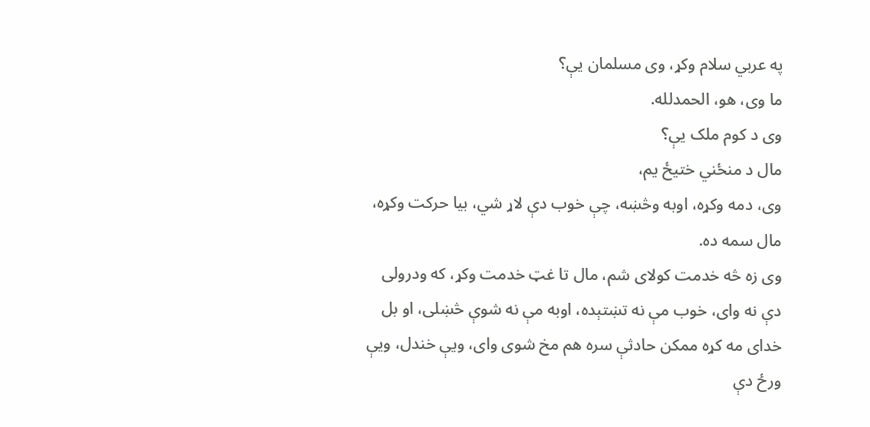په عربي سلام وکړ، وی مسلمان یې؟
ما وی، هو، الحمدلله.
وی د کوم ملک یې؟
مال د منځني ختیځ یم،
وی، دمه وکړه، اوبه وڅښه، چې خوب دې لاړ شي، بیا حرکت وکړه، مال سمه ده.
وی زه څه خدمت کولای شم، مال تا غټ خدمت وکړ، که ودرولی دې نه وای، خوب مې نه تښتېده، اوبه مې نه شوې څښلی، او بل خدای مه کړه ممکن حادثې سره هم مخ شوی وای، ویې خندل، ویې ورځ دې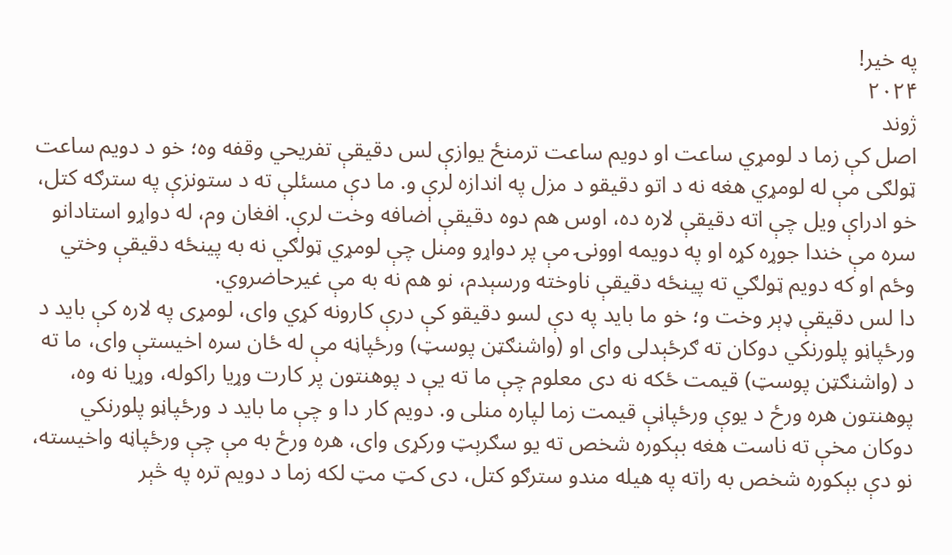په خیر!
۲۰۲۴
ژوند
اصل کې زما د لومړي ساعت او دويم ساعت ترمنځ يوازې لس دقيقې تفريحي وقفه وه؛ خو د دويم ساعت ټولګى مې له لومړي هغه نه د اتو دقيقو د مزل په اندازه لرې و. ما دې مسئلې ته د ستونزې په سترګه کتل، خو ادراې ويل چې اته دقيقې لاره ده، اوس هم دوه دقيقې اضافه وخت لرې. افغان وم، له دواړو استادانو سره مې خندا جوړه کړه او په دويمه اوونۍ مې پر دواړو ومنل چې لومړي ټولګي نه به پينځه دقيقې وختي وځم او که دويم ټولګي ته پينځه دقيقې ناوخته ورسېدم، نو هم نه به مې غيرحاضروي.
دا لس دقيقې ډېر وخت و؛ خو ما بايد په دې لسو دقيقو کې درې کارونه کړي واى، لومړى په لاره کې بايد د ورځپاڼو پلورنکي دوکان ته ګرځېدلى واى او (واشنګټن پوسټ) ورځپاڼه مې له ځان سره اخيستې واى، ما ته د (واشنګټن پوسټ) قيمت ځکه نه دى معلوم چې ما ته يې د پوهنتون پر کارت وړيا راکوله، وړيا نه وه، پوهنتون هره ورځ د يوې ورځپاڼې قيمت زما لپاره منلى و. دويم کار دا و چې ما بايد د ورځپاڼو پلورنکي دوکان مخې ته ناست هغه بېکوره شخص ته يو سګرېټ ورکړى واى، هره ورځ به مې چې ورځپاڼه واخيسته، نو دې بېکوره شخص به راته په هيله مندو سترګو کتل، دى کټ مټ لکه زما د دويم تره په څېر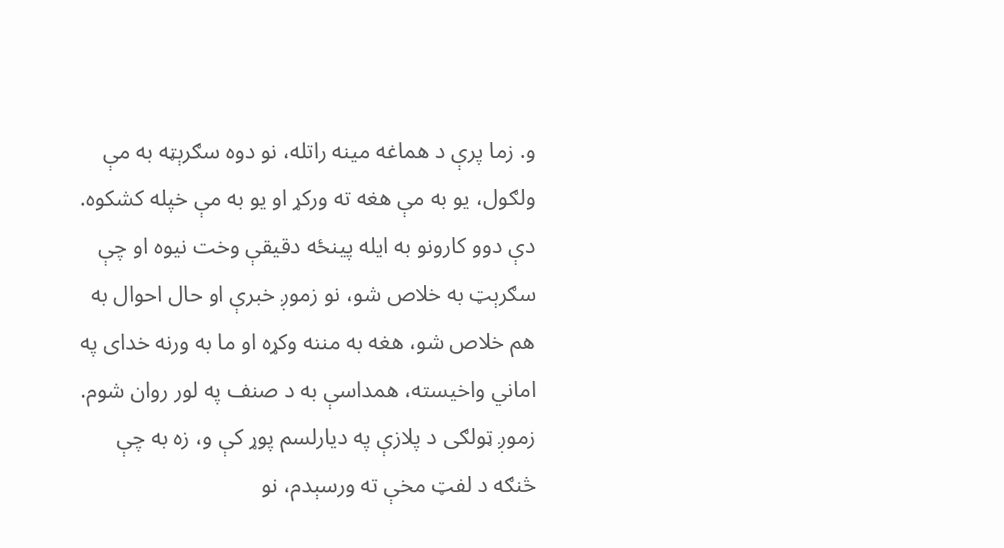و. زما پرې د هماغه مينه راتله، نو دوه سګرېټه به مې ولګول، يو به مې هغه ته ورکړ او يو به مې خپله کشکوه. دې دوو کارونو به ايله پينځه دقيقې وخت نيوه او چې سګرېټ به خلاص شو، نو زموږ خبرې او حال احوال به هم خلاص شو، هغه به مننه وکړه او ما به ورنه خداى په اماني واخيسته، همداسې به د صنف په لور روان شوم.
زموږ ټولګى د پلازې په ديارلسم پوړ کې و، زه به چې څنګه د لفټ مخې ته ورسېدم، نو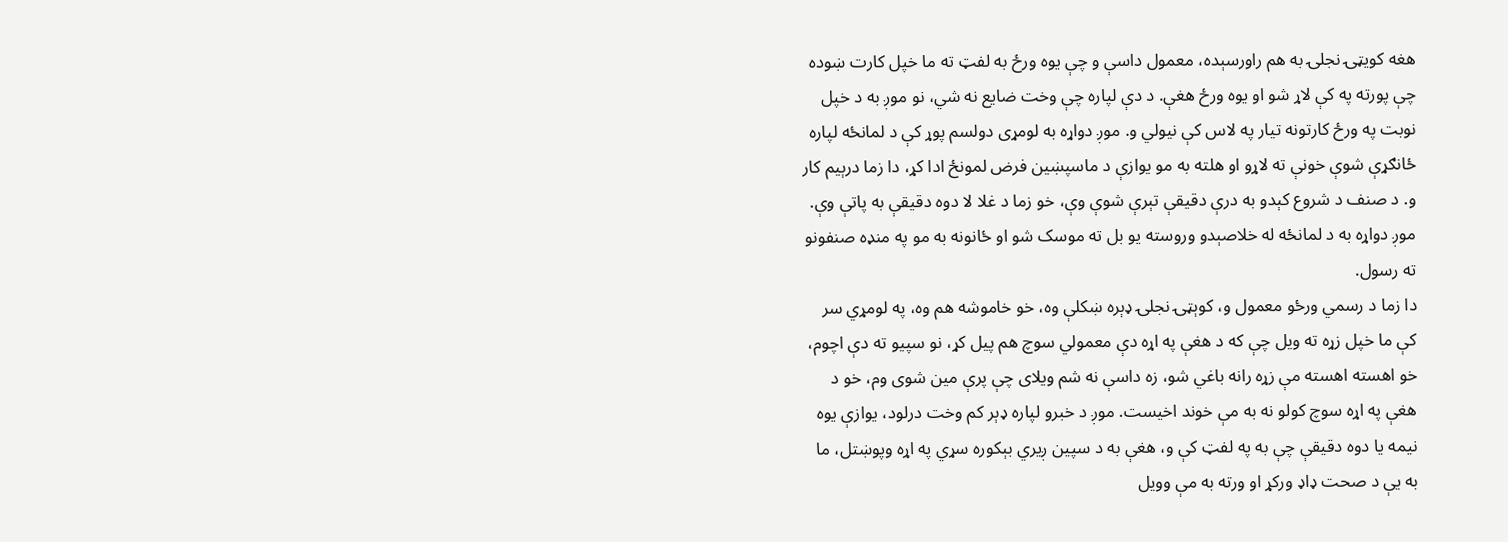هغه کويټۍ نجلۍ به هم راورسېده، معمول داسې و چې يوه ورځ به لفټ ته ما خپل کارت ښوده چې پورته په کې لاړ شو او يوه ورځ هغې. د دې لپاره چې وخت ضايع نه شي، نو موږ به د خپل نوبت په ورځ کارتونه تيار په لاس کې نيولي و. موږ دواړه به لومړى دولسم پوړ کې د لمانځه لپاره ځانګړې شوې خونې ته لاړو او هلته به مو يوازې د ماسپښين فرض لمونځ ادا کړ، دا زما درېيم کار و. د صنف د شروع کېدو به درې دقيقې تېرې شوې وې، خو زما د غلا لا دوه دقيقې به پاتې وې. موږ دواړه به د لمانځه له خلاصېدو وروسته يو بل ته موسک شو او ځانونه به مو په منډه صنفونو ته رسول.
دا زما د رسمي ورځو معمول و، کوېټۍ نجلۍ ډېره ښکلې وه، خو خاموشه هم وه، په لومړي سر کې ما خپل زړه ته ويل چې که د هغې په اړه دې معمولي سوچ هم پيل کړ، نو سپيو ته دې اچوم، خو اهسته اهسته مې زړه رانه باغي شو، زه داسې نه شم ويلاى چې پرې مين شوى وم، خو د هغې په اړه سوچ کولو نه به مې خوند اخيست. موږ د خبرو لپاره ډېر کم وخت درلود، يوازې يوه نيمه يا دوه دقيقې چې به په لفټ کې و، هغې به د سپين ږيري بېکوره سړي په اړه وپوښتل، ما به يې د صحت ډاډ ورکړ او ورته به مې وويل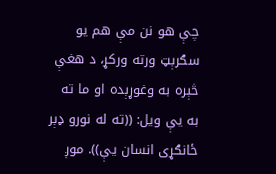چې هو نن مې هم يو سګرېټ ورته ورکړ، د هغې څېره به وغوړېده او ما ته به يې ويل: ((ته له نورو ډېر ځانګړى انسان يې)). موږ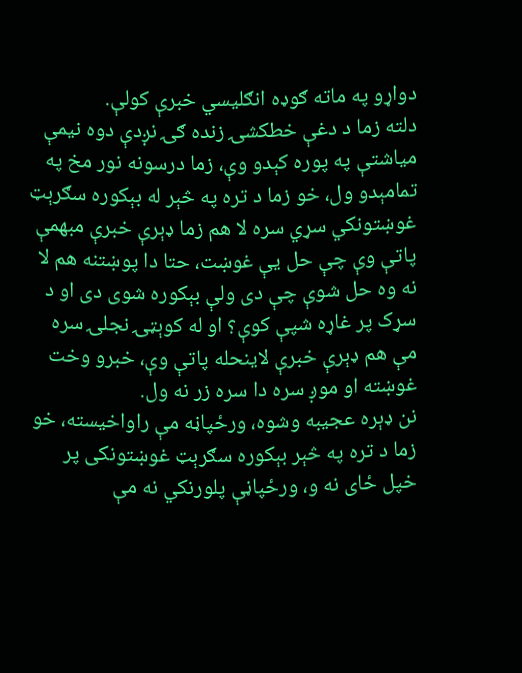دواړو په ماته ګوډه انګليسي خبرې کولې.
دلته زما د دغې خطکشۍ زنده ګۍ نږدې دوه نيمې مياشتې په پوره کېدو وې، زما درسونه نور مخ په تمامېدو ول، خو زما د تره په څېر له بېکوره سګرېټ غوښتونکي سړي سره لا هم زما ډېرې خبرې مبهمې پاتې وې چې حل يې غوښت، حتا دا پوښتنه هم لا نه وه حل شوې چې دى ولې بېکوره شوى دى او د سړک پر غاړه شپې کوې؟ او له کوېټۍ نجلۍ سره مې هم ډېرې خبرې لاينحله پاتې وې، خبرو وخت غوښته او موږ سره دا سره زر نه ول.
نن ډېره عجيبه وشوه، ورځپاڼه مې راواخيسته، خو زما د تره په څېر بېکوره سګرېټ غوښتونکى پر خپل ځاى نه و، ورځپاڼې پلورنکي نه مې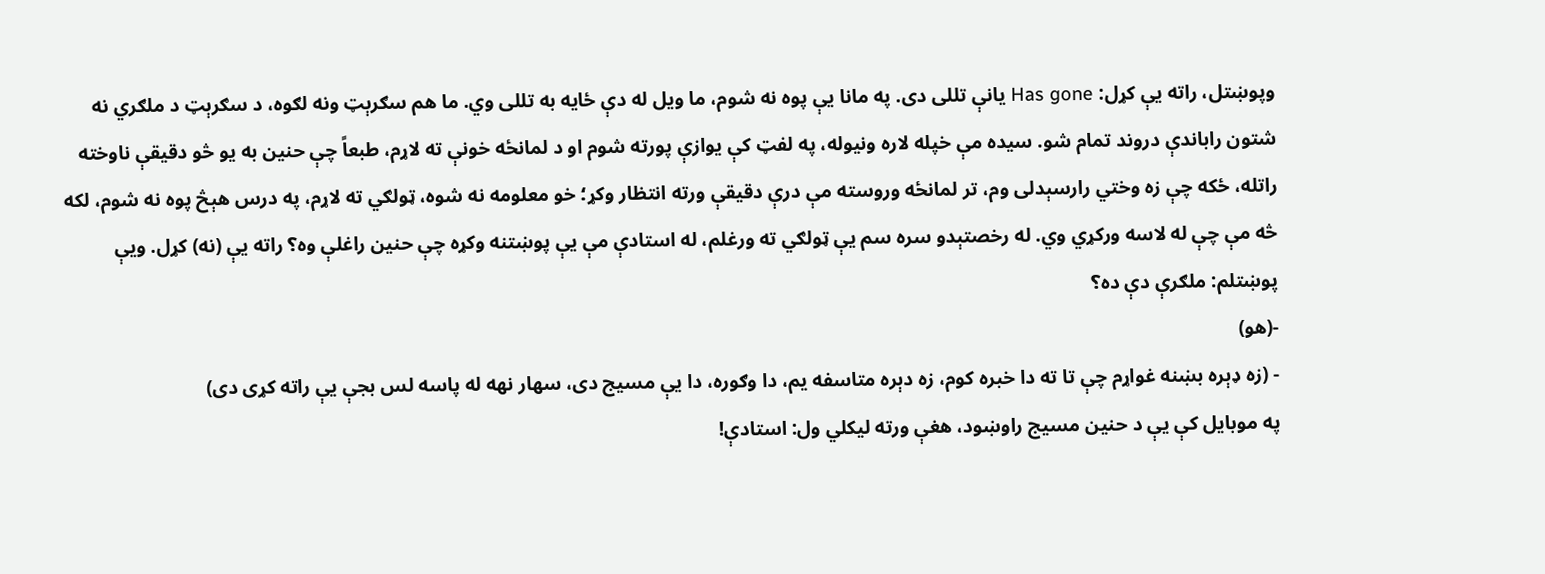وپوښتل، راته يې کړل: Has gone یانې تللى دى. په مانا يې پوه نه شوم، ما ويل له دې ځايه به تللى وي. ما هم سګرېټ ونه لګوه، د سګرېټ د ملګري نه شتون راباندې دروند تمام شو. سيده مې خپله لاره ونيوله، په لفټ کې يوازې پورته شوم او د لمانځه خونې ته لاړم، طبعاً چې حنين به يو څو دقيقې ناوخته راتله، ځکه چې زه وختي رارسېدلى وم، تر لمانځه وروسته مې درې دقيقې ورته انتظار وکړ؛ خو معلومه نه شوه، ټولګي ته لاړم، په درس هېڅ پوه نه شوم، لکه څه مې چې له لاسه ورکړي وي. له رخصتېدو سره سم يې ټولګي ته ورغلم، له استادې مې يې پوښتنه وکړه چې حنين راغلې وه؟ راته يې (نه) کړل. ويې پوښتلم: ملګرې دې ده؟
-(هو)
- (زه ډېره بښنه غواړم چې تا ته دا خبره کوم، زه دېره متاسفه يم، دا وګوره، دا يې مسيج دى، سهار نهه له پاسه لس بجې يې راته کړى دى)
په موبايل کې يې د حنين مسيج راوښود، هغې ورته ليکلي ول: استادې!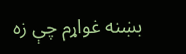بښنه غواړم چې زه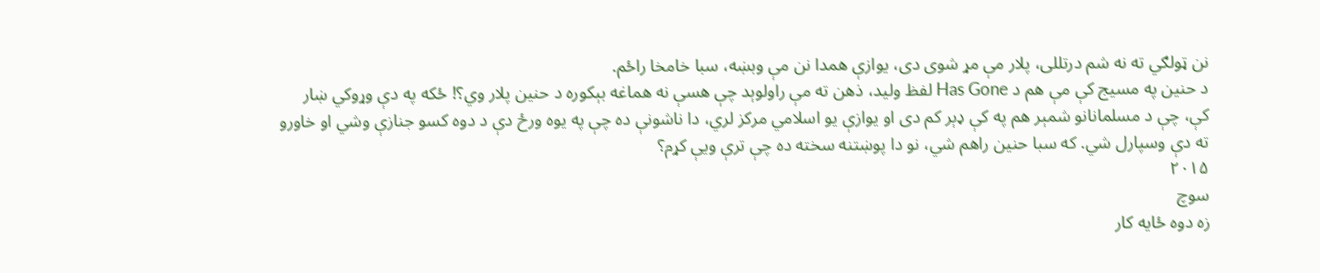نن ټولګي ته نه شم درتللى، پلار مې مړ شوى دى، يوازې همدا نن مې وبښه، سبا خامخا راځم.
د حنين په مسيج کې مې هم د Has Gone لفظ وليد، ذهن ته مې راولوېد چې هسې نه هماغه بېکوره د حنين پلار وي؟! ځکه په دې وړوکي ښار کې، چې د مسلمانانو شمېر هم په کې ډېر کم دى او يوازې يو اسلامي مرکز لري، دا ناشونې ده چې په يوه ورځ دې د دوه کسو جنازې وشي او خاورو ته دې وسپارل شي. که سبا حنين راهم شي، نو دا پوښتنه سخته ده چې ترې ويې کړم؟
۲۰۱۵
سوچ
زه دوه ځايه کار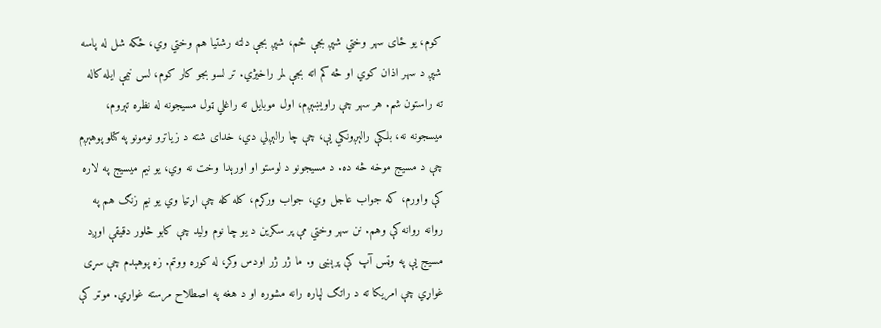کوم، یو ځای سهر وختي شپږ بجې ځم، شپږ بجې دلته رشتیا هم وختي وي، ځکه شل له پاسه شپږ د سهر اذان کوي او څه کم اته بجې لمر راخیژي. تر لسو بجو کار کوم، لس نیمې ایله کاله ته راستون شم. هر سهر چې راویښېږم، اول موبایل ته راغلي ټول مسیجونه له نظره تېروم، میسجونه نه، بلکې رالېږونکي یې، چې چا رالېږلي دي، خدای شته د زیاترو نومونو په کتلو پوهېږم چې د مسیج موخه څه ده. د مسیجونو د لوستو او اورېدا وخت نه وي، یو نیم میسیج په لاره کې واورم، که جواب عاجل وي، جواب ورکړم، کله کله چې اړتیا وي یو نیم زنګ هم په روانه روانه کې وهم. نن سهر وختي مې پر سکرین د یو چا نوم ولید چې کابو څلور دقیقې اوږد مسیج یې په وټس آپ کې پرېښی و. ما ژر ژر اودس وکړ، له کوره ووتم. زه پوهېدم چې سړی غواړي چې امریکا ته د راتګ لپاره رانه مشوره او د هغه په اصطلاح مرسته غواړي. موټر کې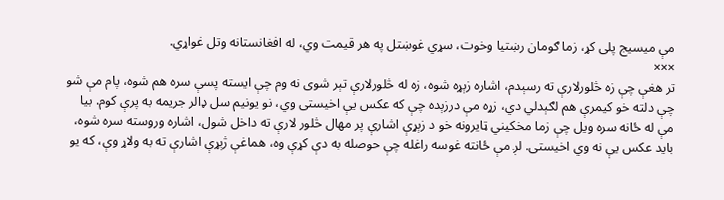مې میسیج پلی کړ، زما ګومان رښتیا وخوت، سړي غوښتل په هر قیمت وي، له افغانستانه وتل غواړي.
×××
تر هغې چې زه څلورلارې ته رسېدم، اشاره زېړه شوه، زه له څلورلارې تېر شوی نه وم چې ایسته پسې سره هم شوه، پام مې شو چې دلته خو کیمرې هم لګېدلي دي، زړه مې درزېده چې که عکس یې اخیستی وي، نو یونیم سل ډالر جریمه به پرې کوم. بیا مې له ځانه سره ویل چې زما مخکیني ټایرونه خو د زېړې اشارې پر مهال څلور لارې ته داخل شول، اشاره وروسته سره شوه، باید عکس یې نه وي اخیستی. لږ مې ځانته غوسه راغله چې حوصله به دې کړې وه، هماغې ژېړې اشارې ته به ولاړ وې، که یو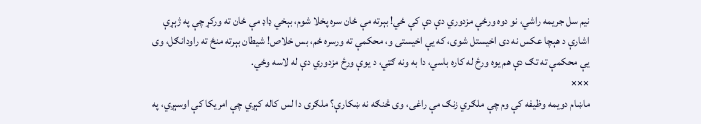نیم سل جریمه راشي، نو دوه ورځې مزدوري دې دې کې ځي! بېرته مې ځان سره پخلا شوم، بېخي ډاډ مې ځان ته ورکړ چې په ژېړې اشارې د هېچا عکس نه دی اخیستل شوی، که یې اخیستی و، محکمې ته ورسره ځم، بس خلاص! شیطان بېرته منځ ته راودانګل، وی یې محکمې ته تګ دې هم یوه ورځ له کاره باسي، دا به ونه ګټي، د یوې ورځ مزدوري دې له لاسه وځي.
×××
ماښام دویمه وظیفه کې وم چې ملګري زنګ مې راغی، وی څنګه نه ښکارې؟ ملګری دا لس کاله کېږي چې امریکا کې اوسېږي، په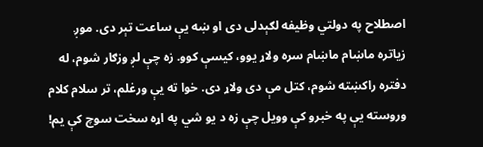اصطلاح په دولتي وظیفه لګېدلی دی او ښه یې ساعت تېر دی. موږ زیاتره ماښام ماښام سره ولاړ یوو، کیسې کوو. زه چې لږ وزګار شوم، له دفتره راکښته شوم، کتل مې دی ولاړ دی. خوا ته یې ورغلم، تر سلام کلام وروسته یې په خبرو کې وویل چې زه د یو شي په اړه سخت سوچ کې یم!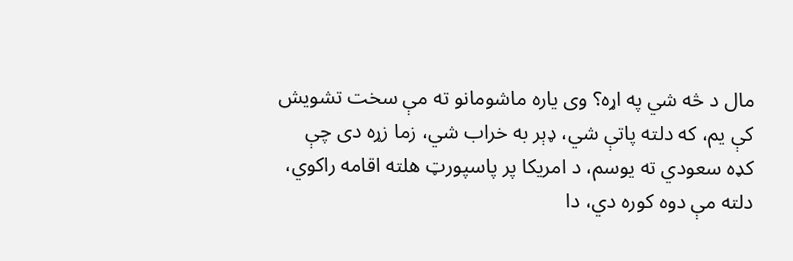مال د څه شي په اړه؟ وی یاره ماشومانو ته مې سخت تشویش کې یم، که دلته پاتې شي، ډېر به خراب شي، زما زړه دی چې کډه سعودي ته یوسم، د امریکا پر پاسپورټ هلته اقامه راکوي، دلته مې دوه کوره دي، دا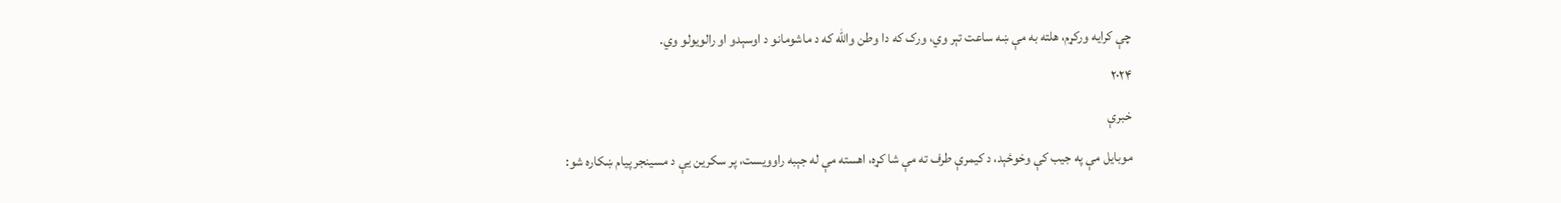چې کرايه ورکړم، هلته به مې ښه ساعت تېر وي، ورک که دا وطن والله که د ماشومانو د اوسېدو او رالویولو وي.
۲۰۲۴
خبرې
موبایل مې په جیب کې وخوځېد، د کیمرې طرف ته مې شا کړه، اهسته مې له جېبه راوویست، پر سکرین یې د مسینجر پیام ښکاره شو: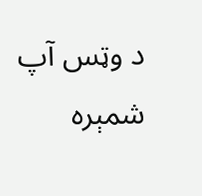د وټس آپ شمېره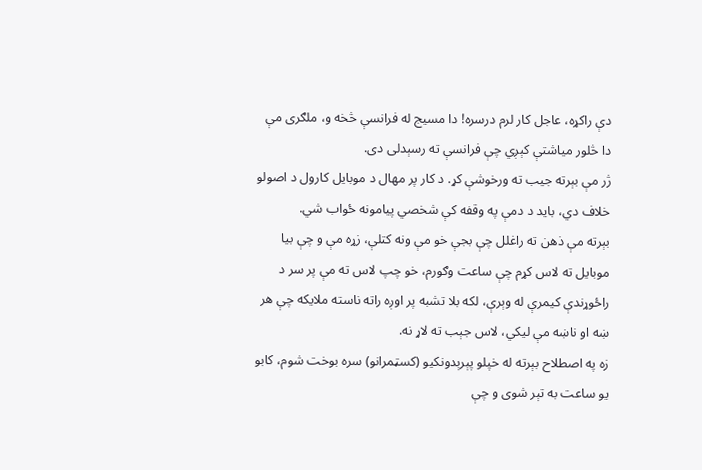دې راکړه، عاجل کار لرم درسره! دا مسیج له فرانسې څخه و، ملګری مې دا څلور میاشتې کېږي چې فرانسې ته رسېدلی دی.
ژر مې بېرته جیب ته ورخوشې کړ. د کار پر مهال د موبایل کارول د اصولو خلاف دي، باید د دمې په وقفه کې شخصي پیامونه ځواب شي.
بېرته مې ذهن ته راغلل چې بجې خو مې ونه کتلې، زړه مې و چې بيا موبایل ته لاس کړم چې ساعت وګورم، خو چپ لاس ته مې پر سر د راځوړندې کیمرې له وېرې، لکه بلا تشبه پر اوږه راته ناسته ملایکه چې هر ښه او ناښه مې لیکي، لاس جېب ته لاړ نه.
زه په اصطلاح بېرته له خپلو پېرېدونکيو (کسټمرانو) سره بوخت شوم، کابو یو ساعت به تېر شوی و چې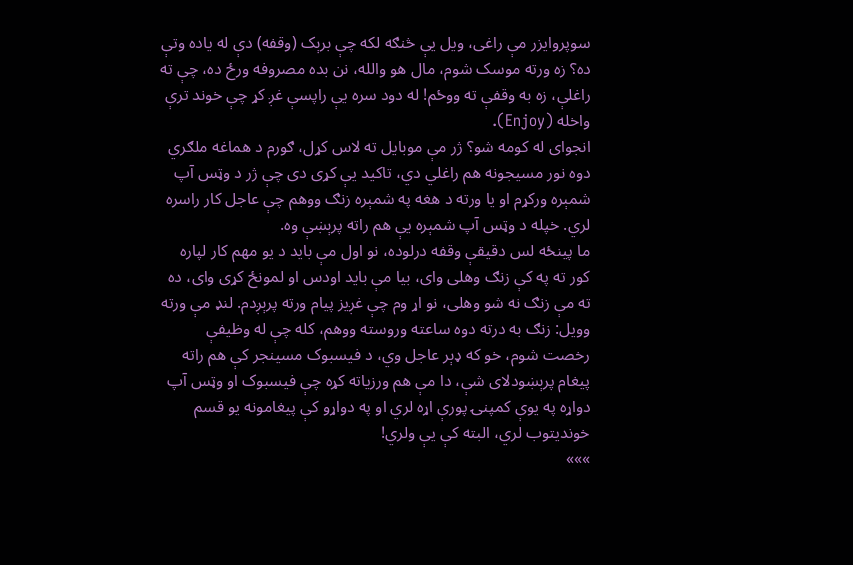سوپروایزر مې راغی، ویل یې څنګه لکه چې برېک (وقفه) دې له یاده وتې ده؟ زه ورته موسک شوم، مال هو والله، نن بده مصروفه ورځ ده، چې ته راغلې، زه به وقفې ته ووځم! له دود سره یې راپسې غږ کړ چې خوند ترې واخله (Enjoy).
انجوای له کومه شو؟ ژر مې موبایل ته لاس کړل، ګورم د هماغه ملګري دوه نور مسیجونه هم راغلي دي، تاکید یې کړی دی چې ژر د وټس آپ شمېره ورکړم او یا ورته د هغه په شمېره زنګ ووهم چې عاجل کار راسره لري. خپله د وټس آپ شمېره یې هم راته پرېښې وه.
ما پینځه لس دقیقې وقفه درلوده، نو اول مې باید د یو مهم کار لپاره کور ته په کې زنګ وهلی وای، بیا مې باید اودس او لمونځ کړی وای، ده ته مې زنګ نه شو وهلی، نو اړ وم چې غږیز پیام ورته پرېږدم. لنډ مې ورته وویل: زنګ به درته دوه ساعته وروسته ووهم، کله چې له وظیفې رخصت شوم، خو که ډېر عاجل وي، د فیسبوک مسینجر کې هم راته پیغام پرېښودلای شې، دا مې هم ورزیاته کړه چې فیسبوک او وټس آپ دواړه په یوې کمپنۍ پورې اړه لري او په دواړو کې پیغامونه یو قسم خونديتوب لري، البته کې یې ولري!
»»»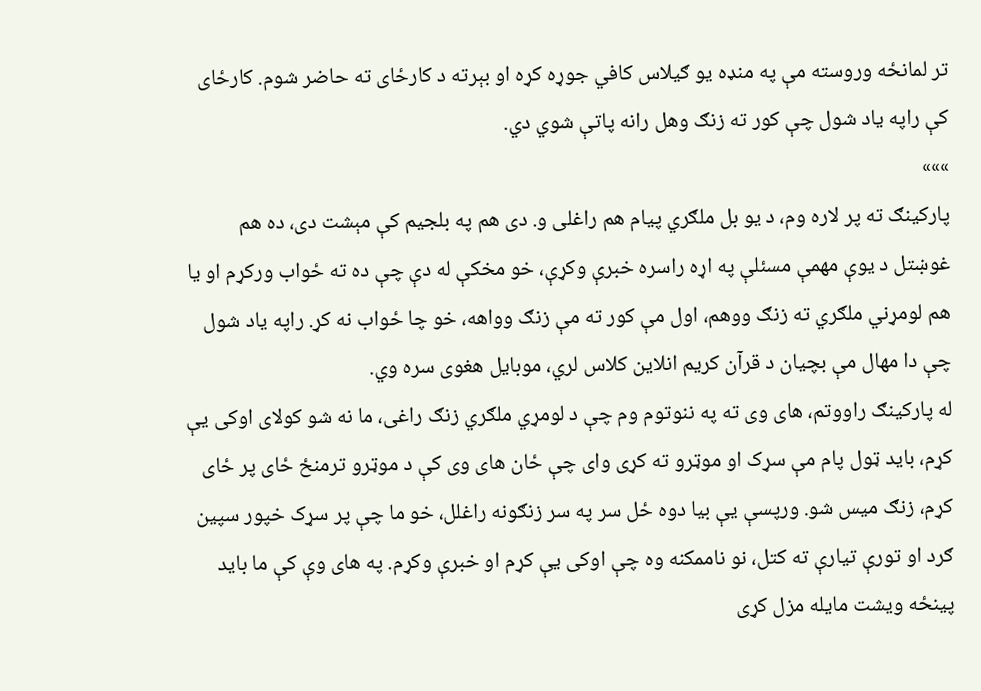تر لمانځه وروسته مې په منډه یو ګیلاس کافي جوړه کړه او بېرته د کارځای ته حاضر شوم. کارځای کې راپه یاد شول چې کور ته زنګ وهل رانه پاتې شوي دي.
»»»
پارکینګ ته پر لاره وم، د یو بل ملګري پیام هم راغلی و. دی هم په بلجیم کې مېشت دی، ده هم غوښتل د یوې مهمې مسئلې په اړه راسره خبرې وکړې، خو مخکې له دې چې ده ته ځواب ورکړم او یا هم لومړني ملګري ته زنګ ووهم، اول مې کور ته مې زنګ وواهه، خو چا ځواب نه کړ. راپه یاد شول چې دا مهال مې بچيان د قرآن کريم انلاین کلاس لري، موبایل هغوی سره وي.
له پارکینګ راووتم، های وی ته په ننوتوم وم چې د لومړي ملګري زنګ راغی، ما نه شو کولای اوکی یې کړم، باید ټول پام مې سړک او موټرو ته کړی وای چې ځان های وی کې د موټرو ترمنځ ځای پر ځای کړم، زنګ میس شو. ورپسې یې بیا دوه ځل سر په سر زنګونه راغلل، خو ما چې پر سړک خپور سپین ګرد او تورې تیارې ته کتل، نو ناممکنه وه چې اوکی یې کړم او خبرې وکړم. په های وې کې ما باید پینځه ويشت مایله مزل کړی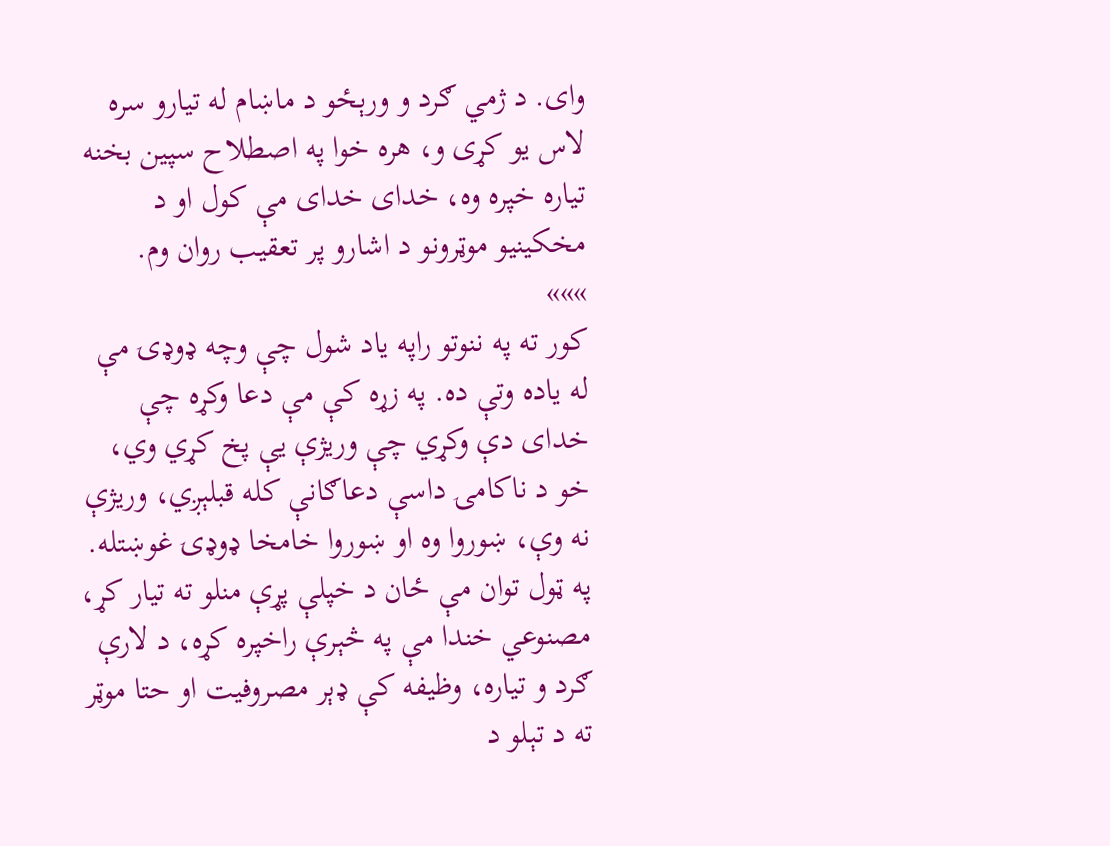وای. د ژمي ګرد و ورېځو د ماښام له تیارو سره لاس یو کړی و، هره خوا په اصطلاح سپین بخنه تیاره خپره وه، خدای خدای مې کول او د مخکینيو موټرونو د اشارو پر تعقیب روان وم.
»»»
کور ته په ننوتو راپه یاد شول چې وچه ډوډۍ مې له یاده وتې ده. په زړه کې مې دعا وکړه چې خدای دې وکړي چې وريژې یې پخ کړي وي، خو د ناکامۍ داسې دعاګانې کله قبلېږي، وريژې نه وې، ښوروا وه او ښوروا خامخا ډوډۍ غوښتله. په ټول توان مې ځان د خپلې پړې منلو ته تیار کړ، مصنوعي خندا مې په څېرې راخپره کړه، د لارې ګرد و تیاره، وظیفه کې ډېر مصروفيت او حتا موټر ته د تېلو د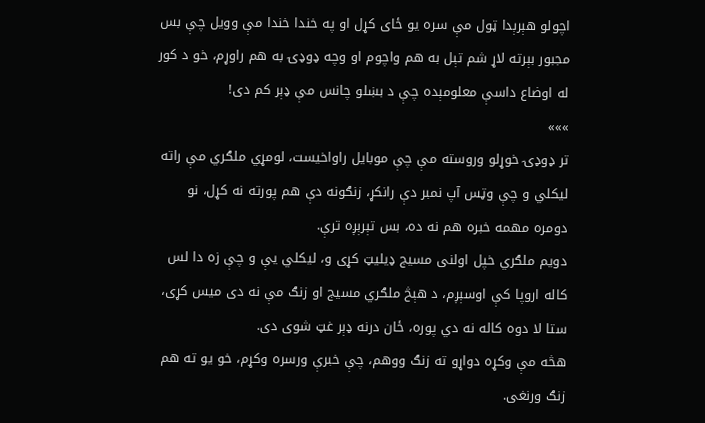اچولو هېرېدا ټول مې سره یو ځای کړل او په خندا خندا مې وویل چې بس مجبور بېرته لاړ شم تېل به هم واچوم او وچه ډوډۍ به هم راوړم، خو د کور له اوضاع داسې معلومېده چې د بښلو چانس مې ډېر کم دی!
»»»
تر ډوډۍ خوړلو وروسته مې چې موبایل راواخیست، لومړي ملګري مې راته لیکلي و چې وټس آپ نمبر دې رانکړ، زنګونه دې هم پورته نه کړل، نو دومره مهمه خبره هم نه ده، بس تېرېږه ترې.
دویم ملګري خپل اولنی مسیج ډيليټ کړی و، لیکلي یې و چې زه دا لس کاله اروپا کې اوسېږم، د هېڅ ملګري مسیج او زنګ مې نه دی میس کړی، ستا لا دوه کاله نه دي پوره، ځان درنه ډېر غټ شوی دی.
هڅه مې وکړه دواړو ته زنګ ووهم، چې خبرې ورسره وکړم، خو یو ته هم زنګ ورنغی.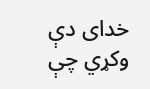خدای دې وکړي چې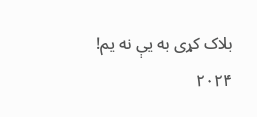بلاک کړی به یې نه یم!
۲۰۲۴